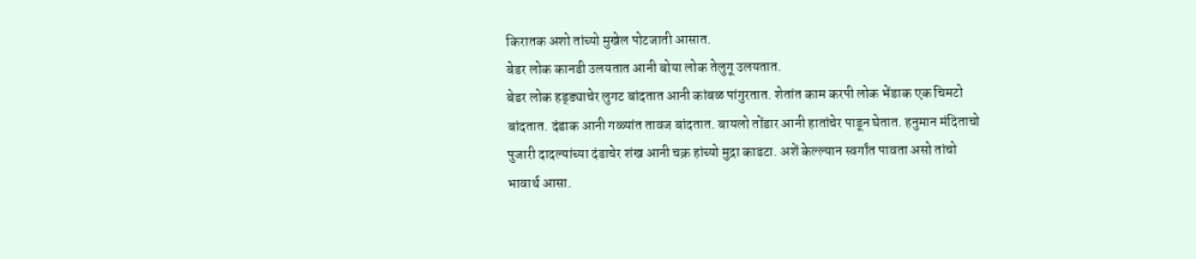किरातक अशो तांच्यो मुखेल पोटजाती आसात.
बेडर लोक कानडी उलयतात आनी बोया लोक तेलुगू उलयतात.
बेडर लोक हड्ड्याचेर लुगट बांदतात आनी कांबळ पांगुरतात. शेतांत काम करपी लोक भेंडाक एक चिमटो बांदतात. दंडाक आनी गळ्यांत तावज बांदतात. बायलो तोंडार आनी हातांचेर पाडून घेतात. हनुमान मंदिताचो पुजारी दादल्यांच्या दंडाचेर शंख आनी चक्र हांच्यो मुद्रा काडटा. अशें केल्ल्यान स्वर्गांत पावता असो तांचो भावार्थ आसा.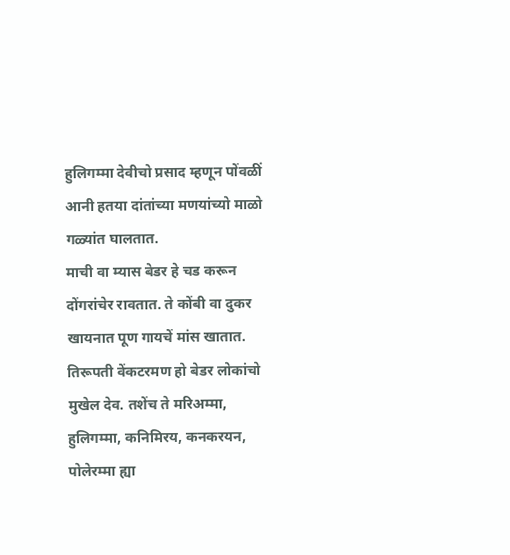हुलिगम्मा देवीचो प्रसाद म्हणून पोंवळीं आनी हतया दांतांच्या मणयांच्यो माळो गळ्यांत घालतात.
माची वा म्यास बेडर हे चड करून दोंगरांचेर रावतात. ते कोंबी वा दुकर खायनात पूण गायचें मांस खातात.
तिरूपती वेंकटरमण हो बेडर लोकांचो मुखेल देव. तशेंच ते मरिअम्मा, हुलिगम्मा, कनिमिरय, कनकरयन, पोलेरम्मा ह्या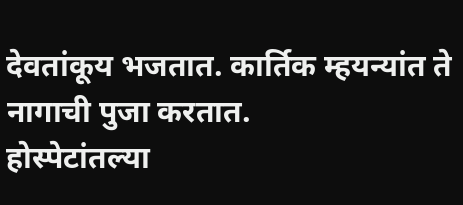देवतांकूय भजतात. कार्तिक म्हयन्यांत ते नागाची पुजा करतात.
होस्पेटांतल्या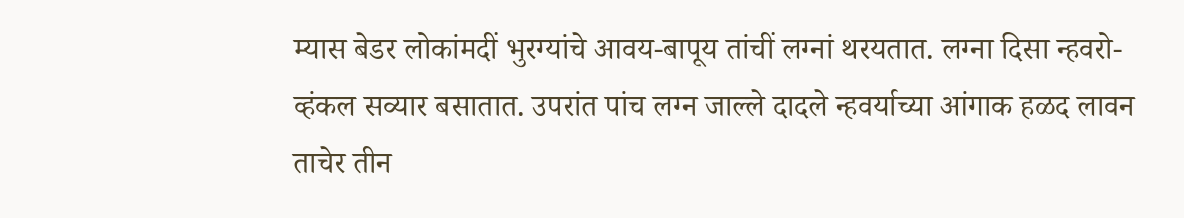म्यास बेडर लोकांमदीं भुरग्यांचे आवय-बापूय तांचीं लग्नां थरयतात. लग्ना दिसा न्हवरो-व्हंकल सव्यार बसातात. उपरांत पांच लग्न जाल्ले दादले न्हवर्याच्या आंगाक हळद लावन ताचेर तीन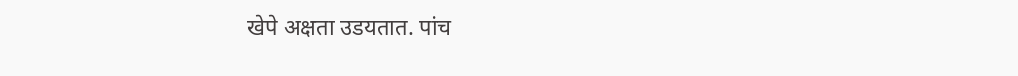खेपे अक्षता उडयतात. पांच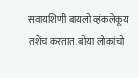सवायशिणी बायलो व्हंकलेकूय तशेंच करतात. बोया लोकांचो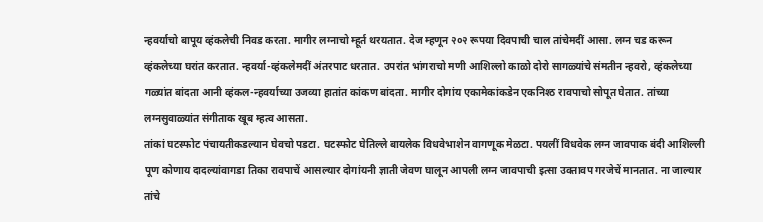न्हवर्याचो बापूय व्हंकलेची निवड करता. मागीर लग्नाचो म्हूर्त थरयतात. देज म्हणून २०२ रूपया दिवपाची चाल तांचेमदीं आसा. लग्न चड करून व्हंकलेच्या घरांत करतात. न्हवर्या-व्हंकलेमदीं अंतरपाट धरतात. उपरांत भांगराचो मणी आशिल्लो काळो दोरो सागळ्यांचे संमतीन न्हवरो, व्हंकलेच्या गळ्यांत बांदता आनी व्हंकल-न्हवर्याच्या उजव्या हातांत कांकण बांदता. मागीर दोगांय एकामेकांकडेन एकनिश्ठ रावपाचो सोपूत घेतात. तांच्या लग्नसुवाळ्यांत संगीताक खूब म्हत्व आसता.
तांकां घटस्फोट पंचायतीकडल्यान घेवचो पडटा. घटस्फोट घेतिल्ले बायलेक विधवेभाशेन वागणूक मेळटा. पयलीं विधवेक लग्न जावपाक बंदी आशिल्ली पूण कोणाय दादल्यांवागडा तिका रावपाचें आसल्यार दोगांयनी ज्ञाती जेवण घालून आपली लग्न जावपाची इत्सा उक्तावप गरजेचें मानतात. ना जाल्यार तांचे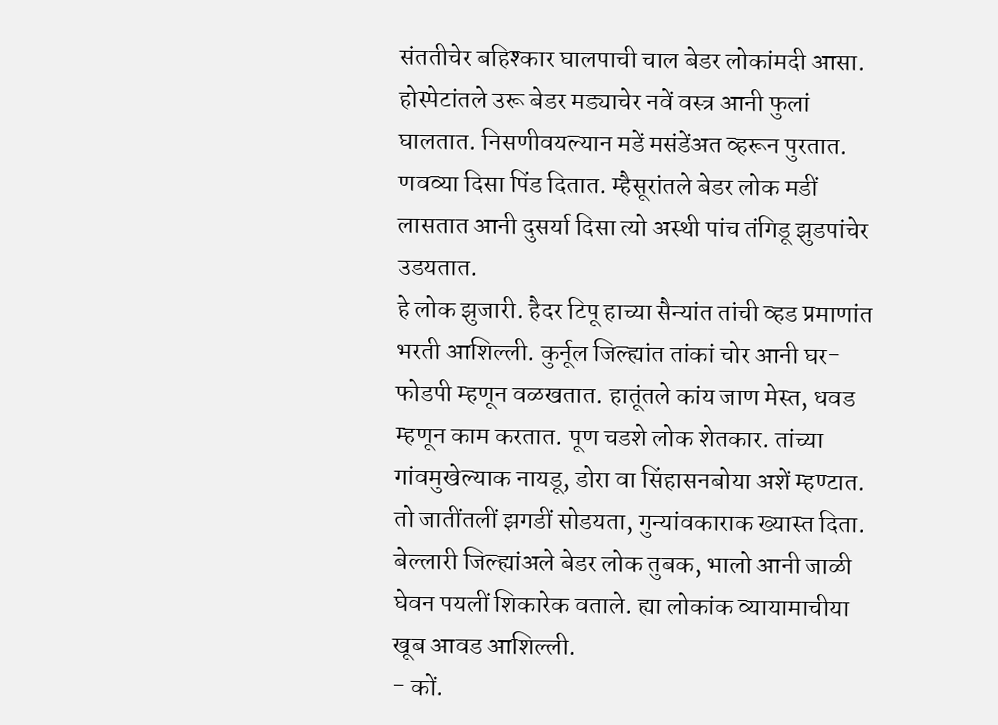संततीचेर बहिश्कार घालपाची चाल बेडर लोकांमदी आसा.
होस्पेटांतले उरू बेडर मड्याचेर नवें वस्त्र आनी फुलां घालतात. निसणीवयल्यान मडें मसंडेंअत व्हरून पुरतात. णवव्या दिसा पिंड दितात. म्हैसूरांतले बेडर लोक मडीं लासतात आनी दुसर्या दिसा त्यो अस्थी पांच तंगिडू झुडपांचेर उडयतात.
हे लोक झुजारी. हैदर टिपू हाच्या सैन्यांत तांची व्हड प्रमाणांत भरती आशिल्ली. कुर्नूल जिल्ह्यांत तांकां चोर आनी घर-फोडपी म्हणून वळखतात. हातूंतले कांय जाण मेस्त, धवड म्हणून काम करतात. पूण चडशे लोक शेतकार. तांच्या गांवमुखेल्याक नायडू, डोरा वा सिंहासनबोया अशें म्हण्टात. तो जातींतलीं झगडीं सोडयता, गुन्यांवकाराक ख्यास्त दिता.
बेल्लारी जिल्ह्यांअले बेडर लोक तुबक, भालो आनी जाळी घेवन पयलीं शिकारेक वताले. ह्या लोकांक व्यायामाचीया खूब आवड आशिल्ली.
- कों.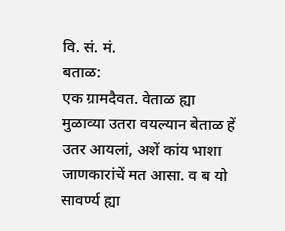वि. सं. मं.
बताळ:
एक ग्रामदैवत. वेताळ ह्या मुळाव्या उतरा वयल्यान बेताळ हें उतर आयलां, अशें कांय भाशा जाणकारांचें मत आसा. व ब यो सावर्ण्य ह्या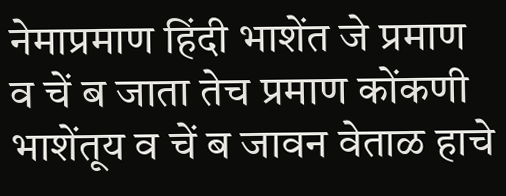नेमाप्रमाण हिंदी भाशेंत जे प्रमाण व चें ब जाता तेच प्रमाण कोंकणी भाशेंतूय व चें ब जावन वेताळ हाचे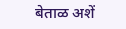बेताळ अशें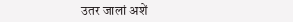उतर जालां अशें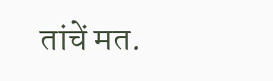तांचें मत.